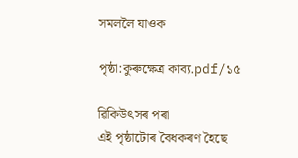সমললৈ যাওক

পৃষ্ঠা:কুৰুক্ষেত্ৰ কাব্য.pdf/১৫

ৱিকিউৎসৰ পৰা
এই পৃষ্ঠাটোৰ বৈধকৰণ হৈছে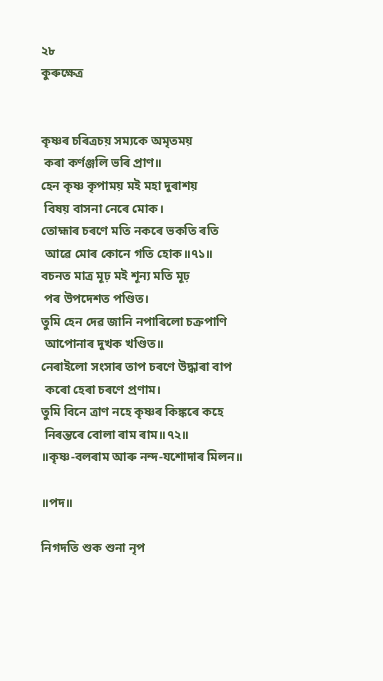২৮
কুৰুক্ষেত্ৰ


কৃষ্ণৰ চৰিত্ৰচয় সম্যকে অমৃতময়
 কৰা কৰ্ণঞ্জলি ভৰি প্ৰাণ॥
হেন কৃষ্ণ কৃপাময় মই মহা দুৰাশয়
 বিষয় বাসনা নেৰে মোক।
তোহ্মাৰ চৰণে মতি নকৰে ভকতি ৰতি
 আৱে মোৰ কোনে গতি হোক॥৭১॥
বচনত মাত্ৰ মূঢ় মই শূন্য মতি মূঢ়
 পৰ উপদেশত পণ্ডিত।
তুমি হেন দেৱ জানি নপাৰিলো চক্ৰপাণি
 আপোনাৰ দুখক খণ্ডিত॥
নেৰাইলো সংসাৰ তাপ চৰণে উদ্ধাৰা বাপ
 কৰো হেৰা চৰণে প্ৰণাম।
তুমি বিনে ত্ৰাণ নহে কৃষ্ণৰ কিঙ্কৰে কহে
 নিৰন্তৰে বোলা ৰাম ৰাম॥৭২॥
॥কৃষ্ণ-বলৰাম আৰু নন্দ-যশোদাৰ মিলন॥

॥পদ॥

নিগদতি শুক শুনা নৃপ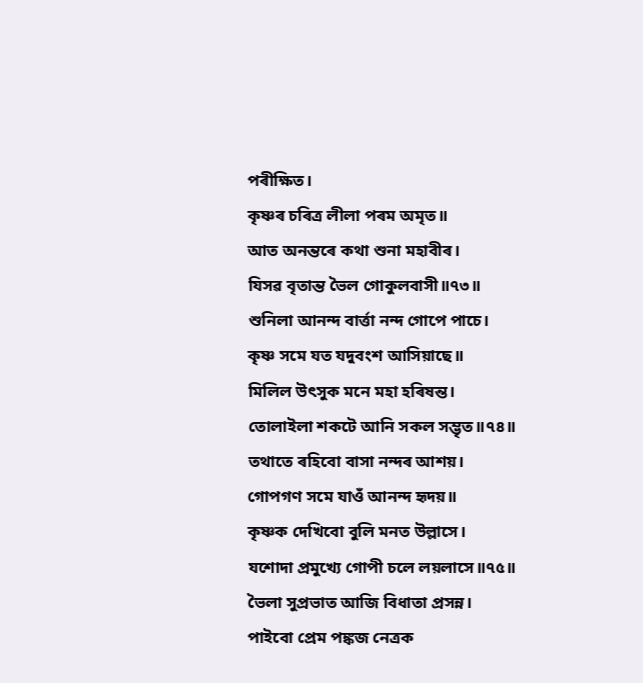পৰীক্ষিত।
কৃষ্ণৰ চৰিত্ৰ লীলা পৰম অমৃত॥
আত অনন্তৰে কথা শুনা মহাবীৰ।
যিসৱ বৃতান্ত ভৈল গোকুলবাসী॥৭৩॥
শুনিলা আনন্দ বাৰ্ত্তা নন্দ গোপে পাচে।
কৃষ্ণ সমে যত যদুবংশ আসিয়াছে॥
মিলিল উৎসুক মনে মহা হৰিষন্ত।
তোলাইলা শকটে আনি সকল সম্ভৃত॥৭৪॥
তথাতে ৰহিবো বাসা নন্দৰ আশয়।
গোপগণ সমে যাওঁ আনন্দ হৃদয়॥
কৃষ্ণক দেখিবো বুলি মনত উল্লাসে।
যশোদা প্ৰমুখ্যে গোপী চলে লয়লাসে॥৭৫॥
ভৈলা সুপ্ৰভাত আজি বিধাতা প্ৰসন্ন।
পাইবো প্ৰেম পঙ্কজ নেত্ৰক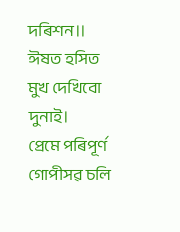দৰিশন॥
ঈষত হসিত মুখ দেখিবো দুনাই।
প্ৰেমে পৰিপূৰ্ণ গোপীসৱ চলি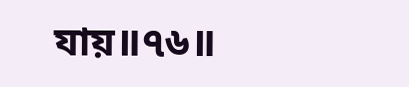যায়॥৭৬॥